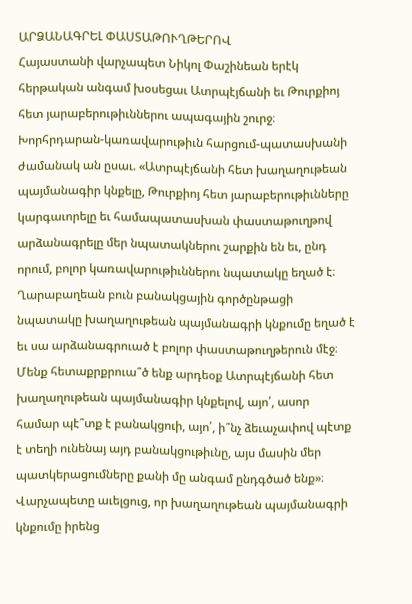ԱՐՁԱՆԱԳՐԵԼ ՓԱՍՏԱԹՈՒՂԹԵՐՈՎ
Հայաստանի վարչապետ Նիկոլ Փաշինեան երէկ հերթական անգամ խօսեցաւ Ատրպէյճանի եւ Թուրքիոյ հետ յարաբերութիւններու ապագային շուրջ։ Խորհրդարան-կառավարութիւն հարցում-պատասխանի ժամանակ ան ըսաւ. «Ատրպէյճանի հետ խաղաղութեան պայմանագիր կնքելը, Թուրքիոյ հետ յարաբերութիւնները կարգաւորելը եւ համապատասխան փաստաթուղթով արձանագրելը մեր նպատակներու շարքին են եւ, ընդ որում, բոլոր կառավարութիւններու նպատակը եղած է։ Ղարաբաղեան բուն բանակցային գործընթացի նպատակը խաղաղութեան պայմանագրի կնքումը եղած է եւ սա արձանագրուած է բոլոր փաստաթուղթերուն մէջ։ Մենք հետաքրքրուա՞ծ ենք արդեօք Ատրպէյճանի հետ խաղաղութեան պայմանագիր կնքելով, այո՛, ասոր համար պէ՞տք է բանակցուի, այո՛, ի՞նչ ձեւաչափով պէտք է տեղի ունենայ այդ բանակցութիւնը, այս մասին մեր պատկերացումները քանի մը անգամ ընդգծած ենք»։ Վարչապետը աւելցուց, որ խաղաղութեան պայմանագրի կնքումը իրենց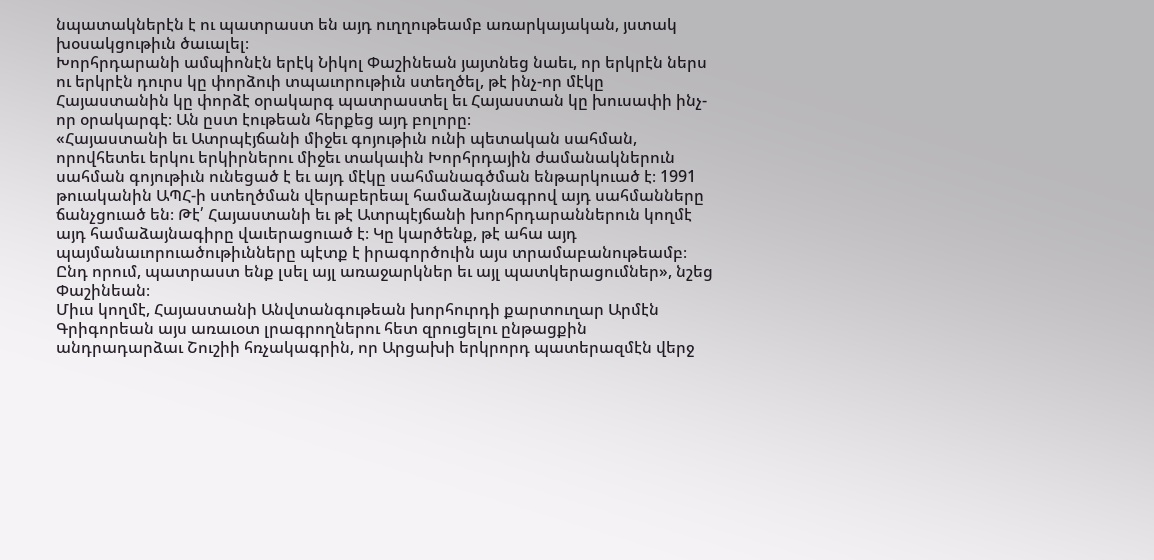նպատակներէն է ու պատրաստ են այդ ուղղութեամբ առարկայական, յստակ խօսակցութիւն ծաւալել։
Խորհրդարանի ամպիոնէն երէկ Նիկոլ Փաշինեան յայտնեց նաեւ, որ երկրէն ներս ու երկրէն դուրս կը փորձուի տպաւորութիւն ստեղծել, թէ ինչ-որ մէկը Հայաստանին կը փորձէ օրակարգ պատրաստել եւ Հայաստան կը խուսափի ինչ-որ օրակարգէ։ Ան ըստ էութեան հերքեց այդ բոլորը։
«Հայաստանի եւ Ատրպէյճանի միջեւ գոյութիւն ունի պետական սահման, որովհետեւ երկու երկիրներու միջեւ տակաւին Խորհրդային ժամանակներուն սահման գոյութիւն ունեցած է եւ այդ մէկը սահմանագծման ենթարկուած է։ 1991 թուականին ԱՊՀ-ի ստեղծման վերաբերեալ համաձայնագրով այդ սահմանները ճանչցուած են։ Թէ՛ Հայաստանի եւ թէ Ատրպէյճանի խորհրդարաններուն կողմէ այդ համաձայնագիրը վաւերացուած է։ Կը կարծենք, թէ ահա այդ պայմանաւորուածութիւնները պէտք է իրագործուին այս տրամաբանութեամբ։ Ընդ որում, պատրաստ ենք լսել այլ առաջարկներ եւ այլ պատկերացումներ», նշեց Փաշինեան։
Միւս կողմէ, Հայաստանի Անվտանգութեան խորհուրդի քարտուղար Արմէն Գրիգորեան այս առաւօտ լրագրողներու հետ զրուցելու ընթացքին անդրադարձաւ Շուշիի հռչակագրին, որ Արցախի երկրորդ պատերազմէն վերջ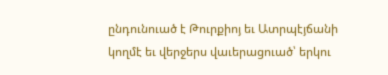ընդունուած է Թուրքիոյ եւ Ատրպէյճանի կողմէ եւ վերջերս վաւերացուած՝ երկու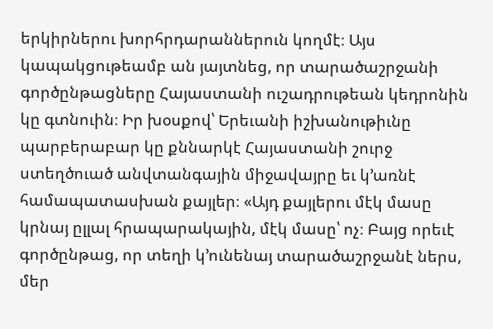երկիրներու խորհրդարաններուն կողմէ։ Այս կապակցութեամբ ան յայտնեց, որ տարածաշրջանի գործընթացները Հայաստանի ուշադրութեան կեդրոնին կը գտնուին։ Իր խօսքով՝ Երեւանի իշխանութիւնը պարբերաբար կը քննարկէ Հայաստանի շուրջ ստեղծուած անվտանգային միջավայրը եւ կ՚առնէ համապատասխան քայլեր։ «Այդ քայլերու մէկ մասը կրնայ ըլլալ հրապարակային, մէկ մասը՝ ոչ։ Բայց որեւէ գործընթաց, որ տեղի կ՚ունենայ տարածաշրջանէ ներս, մեր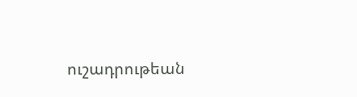ուշադրութեան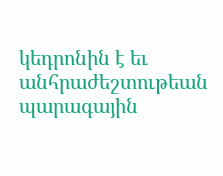կեդրոնին է եւ անհրաժեշտութեան պարագային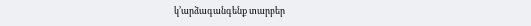կ՚արձագանգենք տարբեր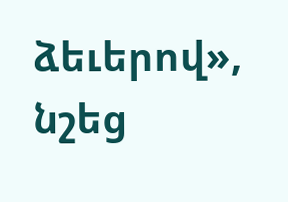ձեւերով», նշեց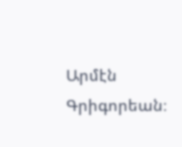Արմէն Գրիգորեան։